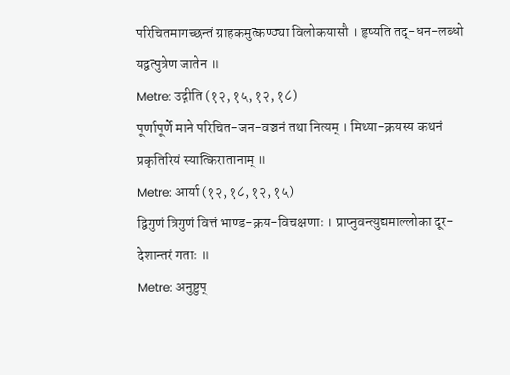परिचितमागच्छन्तं ग्राहकमुत्कण्ठ्या विलोकयासौ । हृष्यति तद्-धन-लब्धो यद्वत्पुत्रेण जातेन ॥
Metre: उद्गीति (१२, १५, १२, १८)
पूर्णापूर्णे माने परिचित-जन-वञ्चनं तथा नित्यम् । मिथ्या-क्रयस्य कथनं प्रकृतिरियं स्यात्किरातानाम् ॥
Metre: आर्या (१२, १८, १२, १५)
द्विगुणं त्रिगुणं वित्तं भाण्ड-क्रय-विचक्षणाः । प्राप्नुवन्त्युद्यमाल्लोका दूर-देशान्तरं गताः ॥
Metre: अनुष्टुप्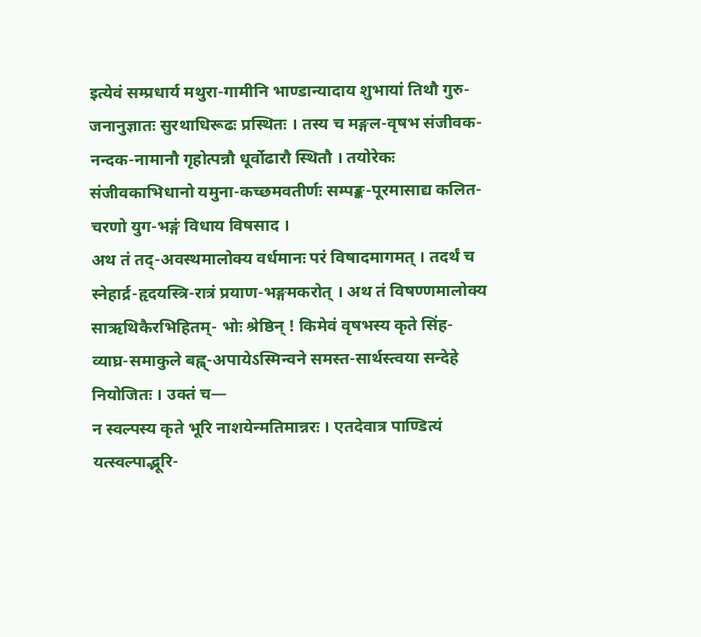इत्येवं सम्प्रधार्य मथुरा-गामीनि भाण्डान्यादाय शुभायां तिथौ गुरु-जनानुज्ञातः सुरथाधिरूढः प्रस्थितः । तस्य च मङ्गल-वृषभ संजीवक-नन्दक-नामानौ गृहोत्पन्नौ धूर्वोढारौ स्थितौ । तयोरेकः संजीवकाभिधानो यमुना-कच्छमवतीर्णः सम्पङ्क-पूरमासाद्य कलित-चरणो युग-भङ्गं विधाय विषसाद ।
अथ तं तद्-अवस्थमालोक्य वर्धमानः परं विषादमागमत् । तदर्थं च स्नेहार्द्र-हृदयस्त्रि-रात्रं प्रयाण-भङ्गमकरोत् । अथ तं विषण्णमालोक्य साऋथिकैरभिहितम्- भोः श्रेष्ठिन् ! किमेवं वृषभस्य कृते सिंह-व्याघ्र-समाकुले बह्व्-अपायेऽस्मिन्वने समस्त-सार्थस्त्वया सन्देहे नियोजितः । उक्तं च—
न स्वल्पस्य कृते भूरि नाशयेन्मतिमान्नरः । एतदेवात्र पाण्डित्यं यत्स्वल्पाद्भूरि-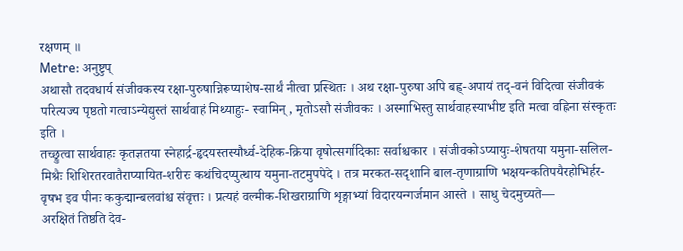रक्षणम् ॥
Metre: अनुष्टुप्
अथासौ तदवधार्य संजीवकस्य रक्षा-पुरुषान्निरूप्याशेष-सार्थं नीत्वा प्रस्थितः । अथ रक्षा-पुरुषा अपि बह्व्-अपायं तद्-वनं विदित्वा संजीवकं परित्यज्य पृष्ठतो गत्वाऽन्येद्युस्तं सार्थवाहं मिथ्याहुः- स्वामिन्, मृतोऽसौ संजीवकः । अस्माभिस्तु सार्थवाहस्याभीष्ट इति मत्वा वह्निना संस्कृतः इति ।
तच्छ्रुत्वा सार्थवाहः कृतज्ञतया स्नेहार्द्र-हृदयस्तस्यौर्ध्व-देहिक-क्रिया वृषोत्सर्गादिकाः सर्वाश्चकार । संजीवकोऽप्यायुः-शेषतया यमुना-सलिल-मिश्रैः शिशिरतरवातैराप्यायित-शरीरः कथंचिदप्युत्थाय यमुना-तटमुपपेदे । तत्र मरकत-सदृशानि बाल-तृणाग्राणि भक्षयन्कतिपयैरहोभिर्हर-वृषभ इव पीनः ककुद्मान्बलवांश्च संवृत्तः । प्रत्यहं वल्मीक-शिखराग्राणि शृङ्गाभ्यां विदारयन्गर्जमान आस्ते । साधु चेदमुच्यते—
अरक्षितं तिष्ठति देव-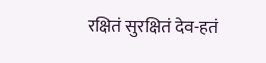रक्षितं सुरक्षितं देव-हतं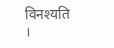विनश्यति ।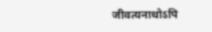जीवत्यनाथोऽपि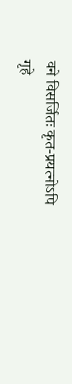वने विसर्जितः कृत-प्रयत्नोऽपि गृहे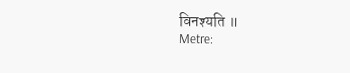विनश्यति ॥
Metre: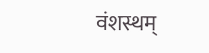वंशस्थम्